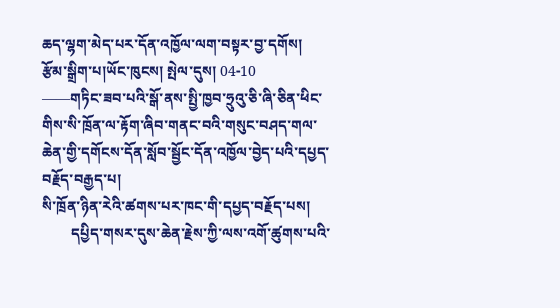ཆད་ལྷག་མེད་པར་དོན་འཁྱོལ་ལག་བསྟར་བྱ་དགོས།
རྩོམ་སྒྲིག་པ།ཡོང་ཁུངས། སྤེལ་དུས། 04-10
——གཏིང་ཟབ་པའི་སྒོ་ནས་སྤྱི་ཁྱབ་ཧྲུའུ་ཅི་ཞི་ཅིན་ཕིང་གིས་སི་ཁྲོན་ལ་རྟོག་ཞིབ་གནང་བའི་གསུང་བཤད་གལ་ཆེན་གྱི་དགོངས་དོན་སློབ་སྦྱོང་དོན་འཁྱོལ་བྱེད་པའི་དཔྱད་བརྗོད་བརྒྱད་པ།
སི་ཁྲོན་ཉིན་རེའི་ཚགས་པར་ཁང་གི་དཔྱད་བརྗོད་པས།
        དཔྱིད་གསར་དུས་ཆེན་རྗེས་ཀྱི་ལས་འགོ་ཚུགས་པའི་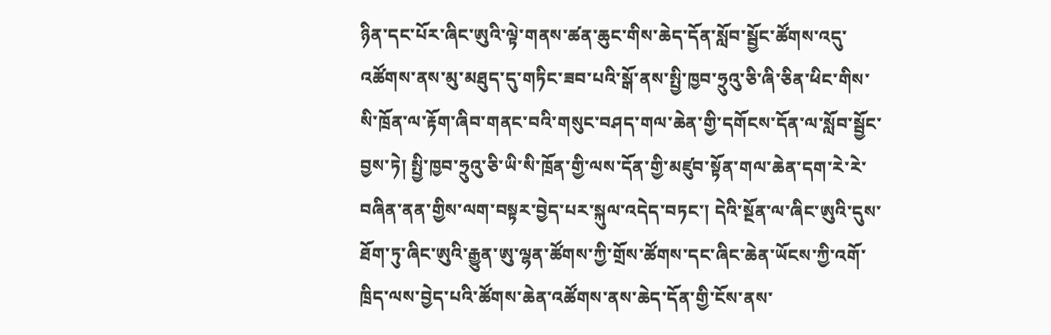ཉིན་དང་པོར་ཞིང་ཨུའི་ལྟེ་གནས་ཚན་ཆུང་གིས་ཆེད་དོན་སློབ་སྦྱོང་ཚོགས་འདུ་འཚོགས་ནས་མུ་མཐུད་དུ་གཏིང་ཟབ་པའི་སྒོ་ནས་སྤྱི་ཁྱབ་ཧྲུའུ་ཅི་ཞི་ཅིན་ཕིང་གིས་སི་ཁྲོན་ལ་རྟོག་ཞིབ་གནང་བའི་གསུང་བཤད་གལ་ཆེན་གྱི་དགོངས་དོན་ལ་སློབ་སྦྱོང་བྱས་ཏེ། སྤྱི་ཁྱབ་ཧྲུའུ་ཅི་ཡི་སི་ཁྲོན་གྱི་ལས་དོན་གྱི་མཛུབ་སྟོན་གལ་ཆེན་དག་རེ་རེ་བཞིན་ནན་གྱིས་ལག་བསྟར་བྱེད་པར་སྐུལ་འདེད་བཏང་། དེའི་སྔོན་ལ་ཞིང་ཨུའི་དུས་ཐོག་ཏུ་ཞིང་ཨུའི་རྒྱུན་ཨུ་ལྷན་ཚོགས་ཀྱི་གྲོས་ཚོགས་དང་ཞིང་ཆེན་ཡོངས་ཀྱི་འགོ་ཁྲིད་ལས་བྱེད་པའི་ཚོགས་ཆེན་འཚོགས་ནས་ཆེད་དོན་གྱི་ངོས་ནས་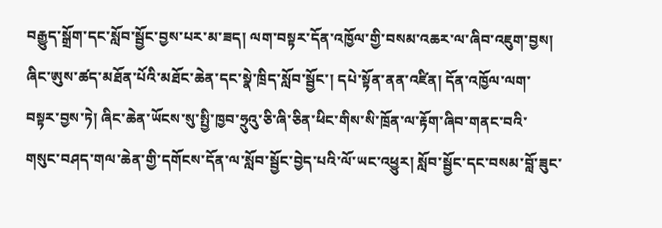བརྒྱུད་སྒྲོག་དང་སློབ་སྦྱོང་བྱས་པར་མ་ཟད། ལག་བསྟར་དོན་འཁྱོལ་གྱི་བསམ་འཆར་ལ་ཞིབ་འཇུག་བྱས། ཞིང་ཨུས་ཚད་མཐོན་པོའི་མཐོང་ཆེན་དང་སྣེ་ཁྲིད་སློབ་སྦྱོང་། དཔེ་སྟོན་ནན་འཛིན། དོན་འཁྱོལ་ལག་བསྟར་བྱས་ཏེ། ཞིང་ཆེན་ཡོངས་སུ་སྤྱི་ཁྱབ་ཧྲུའུ་ཅི་ཞི་ཅིན་ཕིང་གིས་སི་ཁྲོན་ལ་རྟོག་ཞིབ་གནང་བའི་གསུང་བཤད་གལ་ཆེན་གྱི་དགོངས་དོན་ལ་སློབ་སྦྱོང་བྱེད་པའི་ལོ་ཡང་འཕྱུར། སློབ་སྦྱོང་དང་བསམ་བློ་ཟུང་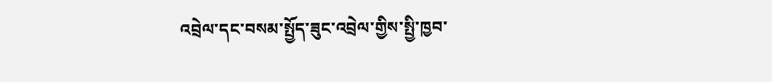འབྲེལ་དང་བསམ་སྤྱོད་ཟུང་འབྲེལ་གྱིས་སྤྱི་ཁྱབ་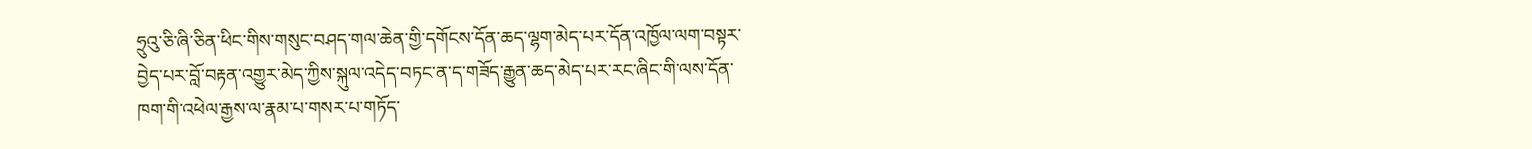ཧྲུའུ་ཅི་ཞི་ཅིན་ཕིང་གིས་གསུང་བཤད་གལ་ཆེན་གྱི་དགོངས་དོན་ཆད་ལྷག་མེད་པར་དོན་འཁྱོལ་ལག་བསྟར་བྱེད་པར་བློ་བརྟན་འགྱུར་མེད་ཀྱིས་སྐུལ་འདེད་བཏང་ན་ད་གཟོད་རྒྱུན་ཆད་མེད་པར་རང་ཞིང་གི་ལས་དོན་ཁག་གི་འཕེལ་རྒྱས་ལ་རྣམ་པ་གསར་པ་གཏོད་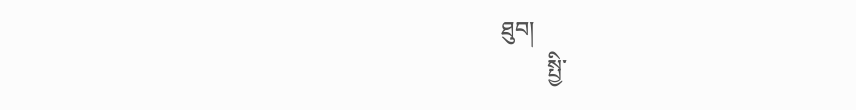ཐུབ།
        སྤྱི་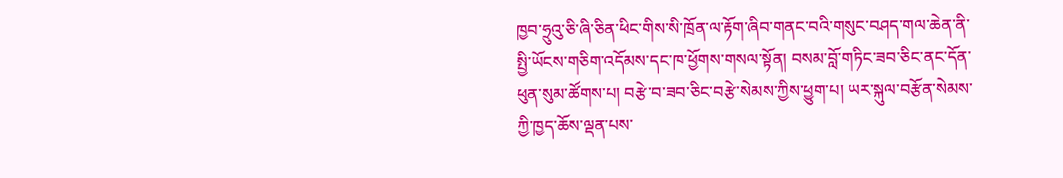ཁྱབ་ཧྲུའུ་ཅི་ཞི་ཅིན་ཕིང་གིས་སི་ཁྲོན་ལ་རྟོག་ཞིབ་གནང་བའི་གསུང་བཤད་གལ་ཆེན་ནི་སྤྱི་ཡོངས་གཅིག་འདོམས་དང་ཁ་ཕྱོགས་གསལ་སྟོན། བསམ་བློ་གཏིང་ཟབ་ཅིང་ནང་དོན་ཕུན་སུམ་ཚོགས་པ། བརྩེ་བ་ཟབ་ཅིང་བརྩེ་སེམས་ཀྱིས་ཕྱུག་པ། ཡར་སྐུལ་བརྩོན་སེམས་ཀྱི་ཁྱད་ཆོས་ལྡན་པས་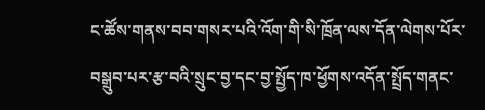ང་ཚོས་གནས་བབ་གསར་པའི་འོག་གི་སི་ཁྲོན་ལས་དོན་ལེགས་པོར་བསྒྲུབ་པར་རྩ་བའི་སྲུང་བྱ་དང་བྱ་སྤྱོད་ཁ་ཕྱོགས་འདོན་སྤྲོད་གནང་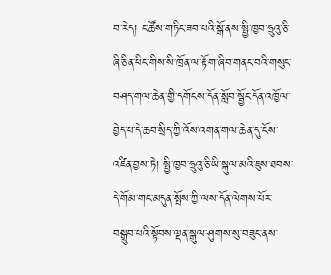བ་རེད། ང་ཚོས་གཏིང་ཟབ་པའི་སྒོ་ནས་སྤྱི་ཁྱབ་ཧྲུའུ་ཅི་ཞི་ཅིན་ཕིང་གིས་སི་ཁྲོན་ལ་རྟོག་ཞིབ་གནང་བའི་གསུང་བཤད་གལ་ཆེན་གྱི་དགོངས་དོན་སློབ་སྦྱོང་དོན་འཁྱོལ་བྱེད་པ་དེ་ཆབ་སྲིད་ཀྱི་འོས་འགན་གལ་ཆེན་དུ་ངོས་འཛིན་བྱས་ཏེ། སྤྱི་ཁྱབ་ཧྲུའུ་ཅི་ཡི་སྐུལ་མའི་ཇུས་ཐབས་དེ་གོམ་གང་མདུན་སྤོས་ཀྱི་ལས་དོན་ལེགས་པོར་བསྒྲུབ་པའི་སྟོབས་ལྡན་སྒུལ་ཤུགས་སུ་བཟུང་ནས་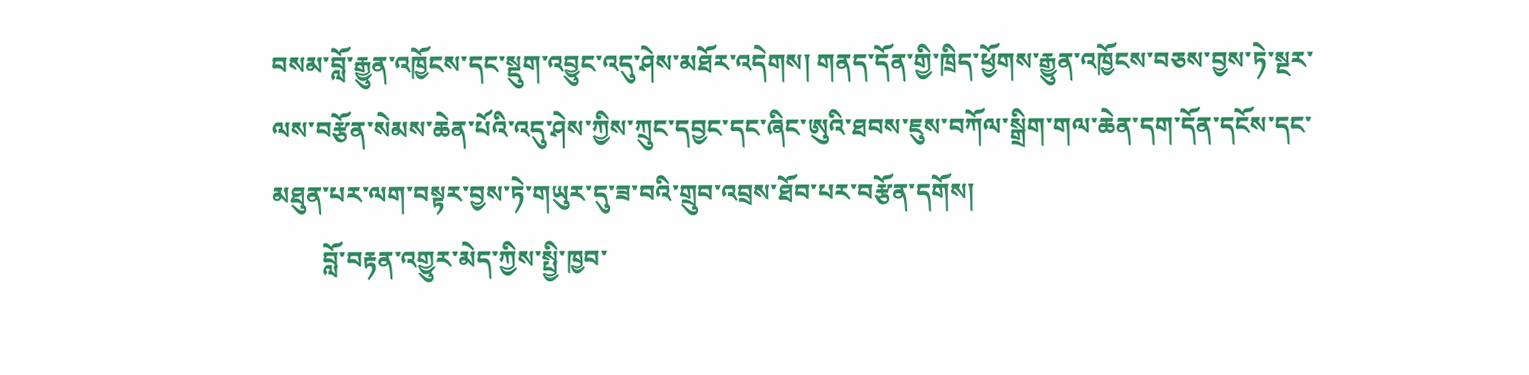བསམ་བློ་རྒྱུན་འཁྱོངས་དང་སྡུག་འབྱུང་འདུ་ཤེས་མཐོར་འདེགས། གནད་དོན་གྱི་ཁྲིད་ཕྱོགས་རྒྱུན་འཁྱོངས་བཅས་བྱས་ཏེ་སྔར་ལས་བརྩོན་སེམས་ཆེན་པོའི་འདུ་ཤེས་ཀྱིས་ཀྲུང་དབྱང་དང་ཞིང་ཨུའི་ཐབས་ཇུས་བཀོལ་སྒྲིག་གལ་ཆེན་དག་དོན་དངོས་དང་མཐུན་པར་ལག་བསྟར་བྱས་ཏེ་གཡུར་དུ་ཟ་བའི་གྲུབ་འབྲས་ཐོབ་པར་བརྩོན་དགོས།
        བློ་བརྟན་འགྱུར་མེད་ཀྱིས་སྤྱི་ཁྱབ་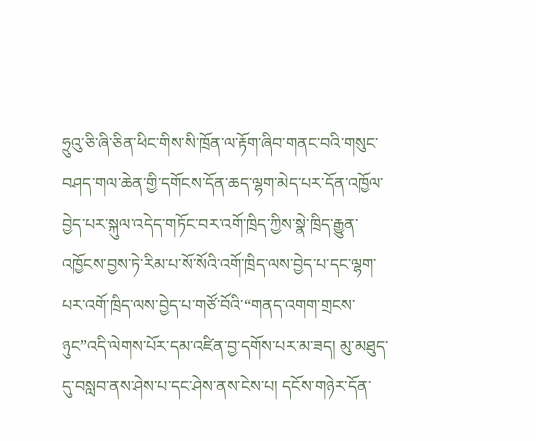ཧྲུའུ་ཅི་ཞི་ཅིན་ཕིང་གིས་སི་ཁྲོན་ལ་རྟོག་ཞིབ་གནང་བའི་གསུང་བཤད་གལ་ཆེན་གྱི་དགོངས་དོན་ཆད་ལྷག་མེད་པར་དོན་འཁྱོལ་བྱེད་པར་སྐུལ་འདེད་གཏོང་བར་འགོ་ཁྲིད་ཀྱིས་སྣེ་ཁྲིད་རྒྱུན་འཁྱོངས་བྱས་ཏེ་རིམ་པ་སོ་སོའི་འགོ་ཁྲིད་ལས་བྱེད་པ་དང་ལྷག་པར་འགོ་ཁྲིད་ལས་བྱེད་པ་གཙོ་བོའི་“གནད་འགག་གྲངས་ཉུང”འདི་ལེགས་པོར་དམ་འཛིན་བྱ་དགོས་པར་མ་ཟད། མུ་མཐུད་དུ་བསླབ་ནས་ཤེས་པ་དང་ཤེས་ནས་ངེས་པ། དངོས་གཉེར་དོན་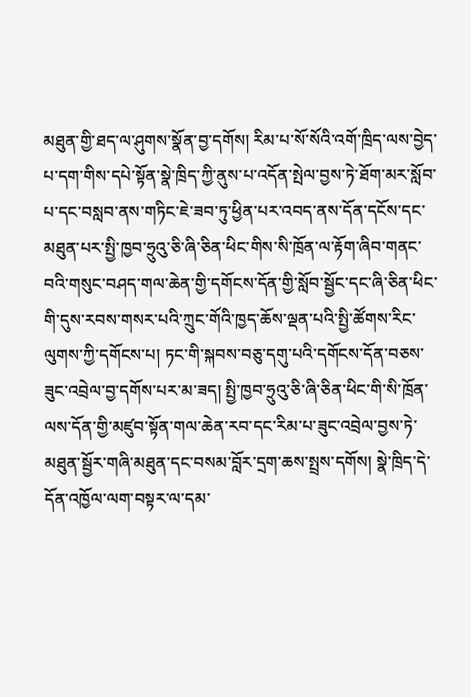མཐུན་གྱི་ཐད་ལ་ཤུགས་སྣོན་བྱ་དགོས། རིམ་པ་སོ་སོའི་འགོ་ཁྲིད་ལས་བྱེད་པ་དག་གིས་དཔེ་སྟོན་སྣེ་ཁྲིད་ཀྱི་ནུས་པ་འདོན་སྤེལ་བྱས་ཏེ་ཐོག་མར་སློབ་པ་དང་བསླབ་ནས་གཏིང་ཇེ་ཟབ་ཏུ་ཕྱིན་པར་འབད་ནས་དོན་དངོས་དང་མཐུན་པར་སྤྱི་ཁྱབ་ཧྲུའུ་ཅི་ཞི་ཅིན་ཕིང་གིས་སི་ཁྲོན་ལ་རྟོག་ཞིབ་གནང་བའི་གསུང་བཤད་གལ་ཆེན་གྱི་དགོངས་དོན་གྱི་སློབ་སྦྱོང་དང་ཞི་ཅིན་ཕིང་གི་དུས་རབས་གསར་པའི་ཀྲུང་གོའི་ཁྱད་ཆོས་ལྡན་པའི་སྤྱི་ཚོགས་རིང་ལུགས་ཀྱི་དགོངས་པ། ཏང་གི་སྐབས་བཅུ་དགུ་པའི་དགོངས་དོན་བཅས་ཟུང་འབྲེལ་བྱ་དགོས་པར་མ་ཟད། སྤྱི་ཁྱབ་ཧྲུའུ་ཅི་ཞི་ཅིན་ཕིང་གི་སི་ཁྲོན་ལས་དོན་གྱི་མཛུབ་སྟོན་གལ་ཆེན་རབ་དང་རིམ་པ་ཟུང་འབྲེལ་བྱས་ཏེ་མཐུན་སྦྱོར་གཞི་མཐུན་དང་བསམ་བློར་དྲག་ཆས་སྤྲས་དགོས། སྣེ་ཁྲིད་དེ་དོན་འཁྱོལ་ལག་བསྟར་ལ་དམ་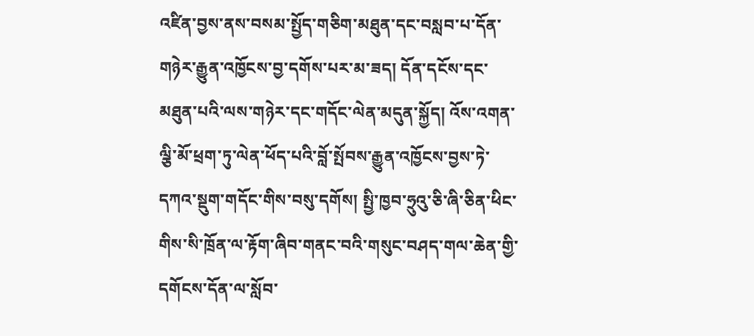འཛིན་བྱས་ནས་བསམ་སྤྱོད་གཅིག་མཐུན་དང་བསླབ་པ་དོན་གཉེར་རྒྱུན་འཁྱོངས་བྱ་དགོས་པར་མ་ཟད། དོན་དངོས་དང་མཐུན་པའི་ལས་གཉེར་དང་གདོང་ལེན་མདུན་སྐྱོད། འོས་འགན་ལྕི་མོ་ཕྲག་ཏུ་ལེན་ཕོད་པའི་བློ་སྤོབས་རྒྱུན་འཁྱོངས་བྱས་ཏེ་དཀའ་སྡུག་གདོང་གིས་བསུ་དགོས། སྤྱི་ཁྱབ་ཧྲུའུ་ཅི་ཞི་ཅིན་ཕིང་གིས་སི་ཁྲོན་ལ་རྟོག་ཞིབ་གནང་བའི་གསུང་བཤད་གལ་ཆེན་གྱི་དགོངས་དོན་ལ་སློབ་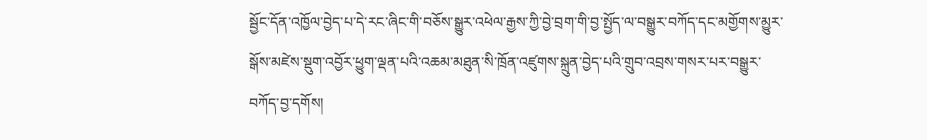སྦྱོང་དོན་འཁྱོལ་བྱེད་པ་དེ་རང་ཞིང་གི་བཅོས་སྒྱུར་འཕེལ་རྒྱས་ཀྱི་བྱེ་བྲག་གི་བྱ་སྤྱོད་ལ་བསྒྱུར་བཀོད་དང་མགྱོགས་མྱུར་སྒོས་མཛེས་སྡུག་འབྱོར་ཕྱུག་ལྡན་པའི་འཆམ་མཐུན་སི་ཁྲོན་འཛུགས་སྐྲུན་བྱེད་པའི་གྲུབ་འབྲས་གསར་པར་བསྒྱུར་བཀོད་བྱ་དགོས།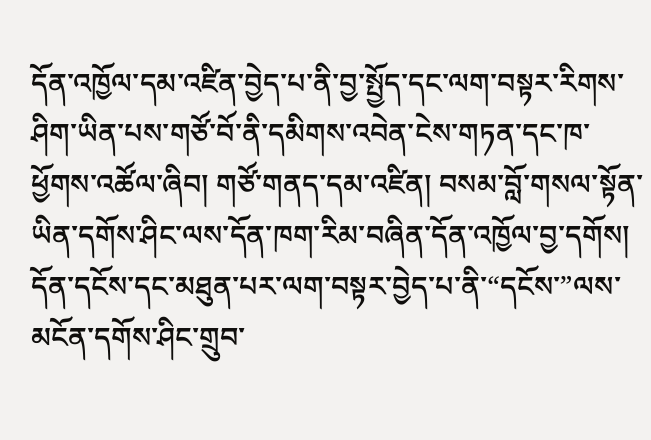དོན་འཁྱོལ་དམ་འཛིན་བྱེད་པ་ནི་བྱ་སྤྱོད་དང་ལག་བསྟར་རིགས་ཤིག་ཡིན་པས་གཙོ་བོ་ནི་དམིགས་འབེན་ངེས་གཏན་དང་ཁ་ཕྱོགས་འཚོལ་ཞིབ། གཙོ་གནད་དམ་འཛིན། བསམ་བློ་གསལ་སྟོན་ཡིན་དགོས་ཤིང་ལས་དོན་ཁག་རིམ་བཞིན་དོན་འཁྱོལ་བྱ་དགོས། དོན་དངོས་དང་མཐུན་པར་ལག་བསྟར་བྱེད་པ་ནི་“དངོས་”ལས་མངོན་དགོས་ཤིང་གྲུབ་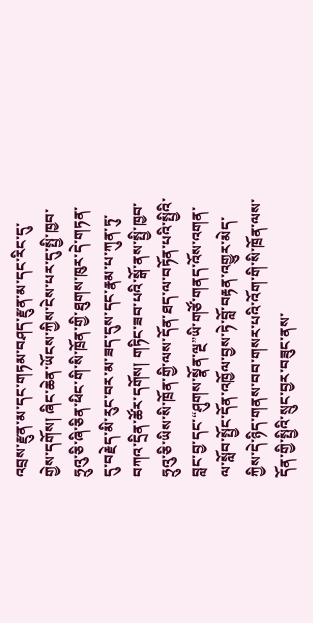འབྲས་རྫུན་མ་དང་གཏམ་བཤད་རྫུན་མ་དང་རིང་དུ་གྱེས་དགོས། ཞིང་ཆེན་ཡོངས་ཀྱིས་ངེས་པར་དུ་སྤྱི་ཁྱབ་ཧྲུའུ་ཅི་ཞི་ཅིན་ཕིང་གི་སི་ཁྲོན་གྱི་ཐུགས་ཁུར་དེ་གཏན་དུ་བརྗེད་མི་རུང་བར་མ་ཟད་དུས་དང་རྣམ་པ་ཀུན་ཏུ་བཀའ་དྲིན་ཚོར་དགོས། གཏིང་ཟབ་པའི་སྒོ་ནས་སྤྱི་ཁྱབ་ཧྲུའུ་ཅི་ཡིས་སི་ཁྲོན་གྱི་ལས་དོན་ཐད་ལ་བཏོན་པའི་སྤྱིའི་བླང་བྱ་དང་“ཤུགས་སྣོན་ལྔ”ཡི་གཙོ་གནད་འོས་འགན་ལ་སློབ་སྤྱོང་དོན་འཁྱོལ་བྱས་ཏེ་བློ་བརྟན་འགྱུར་མེད་ཀྱིས་དེ་ཉིད་གནས་བབ་གསར་པའི་འོག་གི་སི་ཁྲོན་ལས་དོན་གྱི་སྤྱིའི་སྲུང་བྱར་བཟུང་ནས་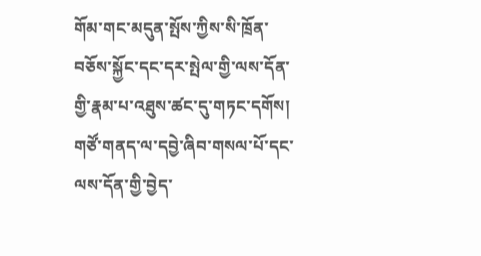གོམ་གང་མདུན་སྤོས་ཀྱིས་སི་ཁྲོན་བཅོས་སྐྱོང་དང་དར་སྤེལ་གྱི་ལས་དོན་གྱི་རྣམ་པ་འཐུས་ཚང་དུ་གཏང་དགོས། གཙོ་གནད་ལ་དབྱེ་ཞིབ་གསལ་པོ་དང་ལས་དོན་གྱི་བྱེད་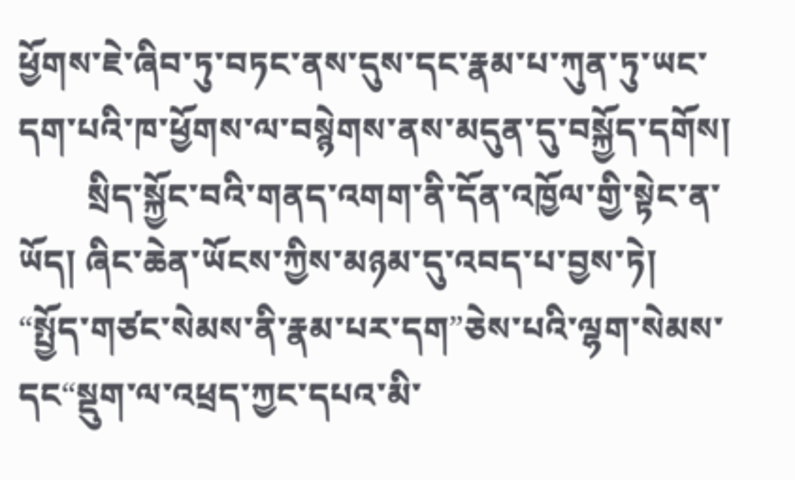ཕྱོགས་ཇེ་ཞིབ་ཏུ་བཏང་ནས་དུས་དང་རྣམ་པ་ཀུན་ཏུ་ཡང་དག་པའི་ཁ་ཕྱོགས་ལ་བསྙེགས་ནས་མདུན་དུ་བསྐྱོད་དགོས།
        སྲིད་སྐྱོང་བའི་གནད་འགག་ནི་དོན་འཁྱོལ་གྱི་སྟེང་ན་ཡོད། ཞིང་ཆེན་ཡོངས་ཀྱིས་མཉམ་དུ་འབད་པ་བྱས་ཏེ། “སྤྱོད་གཙང་སེམས་ནི་རྣམ་པར་དག”ཅེས་པའི་ལྷག་སེམས་དང“སྡུག་ལ་འཕྲད་ཀྱང་དཔའ་མི་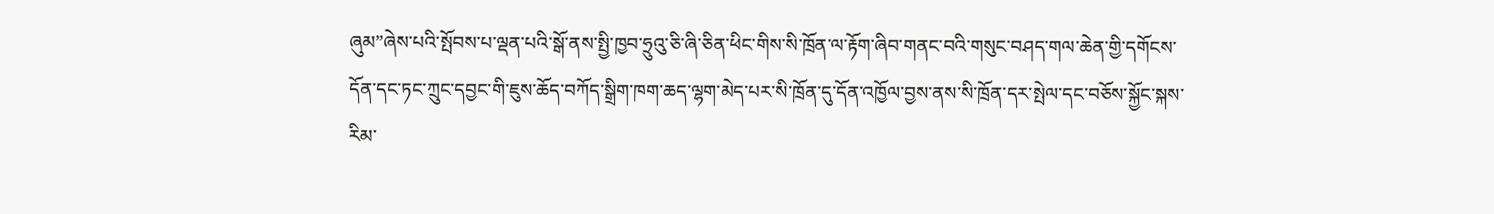ཞུམ”ཞེས་པའི་སྤོབས་པ་ལྡན་པའི་སྒོ་ནས་སྤྱི་ཁྱབ་ཧྲུའུ་ཅི་ཞི་ཅིན་ཕིང་གིས་སི་ཁྲོན་ལ་རྟོག་ཞིབ་གནང་བའི་གསུང་བཤད་གལ་ཆེན་གྱི་དགོངས་དོན་དང་ཏང་ཀྲུང་དབྱང་གི་ཇུས་ཆོད་བཀོད་སྒྲིག་ཁག་ཆད་ལྷག་མེད་པར་སི་ཁྲོན་དུ་དོན་འཁྱོལ་བྱས་ནས་སི་ཁྲོན་དར་སྤེལ་དང་བཅོས་སྐྱོང་སྐས་རིམ་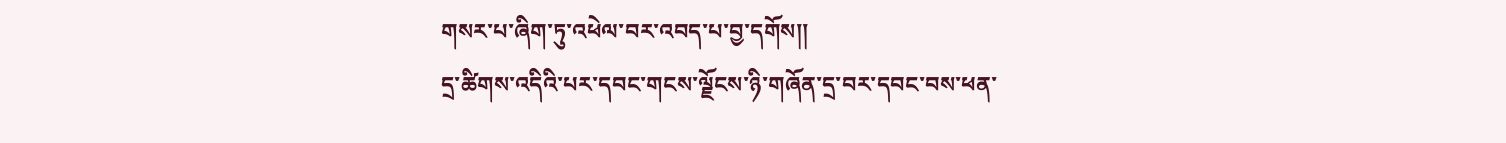གསར་པ་ཞིག་ཏུ་འཕེལ་བར་འབད་པ་བྱ་དགོས།།
དྲ་ཚིགས་འདིའི་པར་དབང་གངས་ལྗོངས་ཉི་གཞོན་དྲ་བར་དབང་བས་ཕན་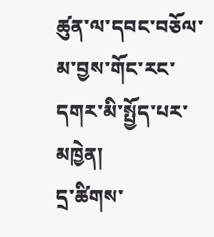ཚུན་ལ་དབང་བཅོལ་མ་བྱས་གོང་རང་དགར་མི་སྤྱོད་པར་མཁྱེན།
དྲ་ཚིགས་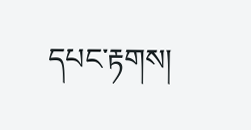དཔང་རྟགས།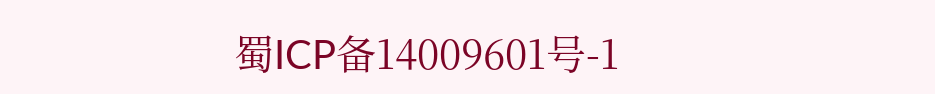蜀ICP备14009601号-1